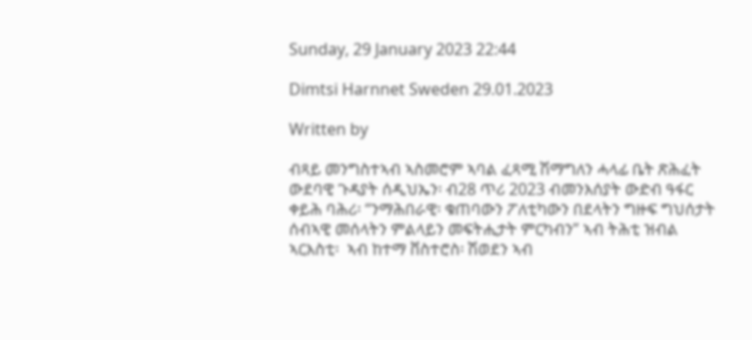Sunday, 29 January 2023 22:44

Dimtsi Harnnet Sweden 29.01.2023

Written by

ብጻይ መንግስተኣብ ኣስመሮም ኣባል ፈጻሚ ሽማግለን ሓላፊ ቤት ጽሕፈት ውደባዊ ጉዳያት ሰዲህኤን፡ ብ28 ጥሪ 2023 ብመንእሰያት ውድብ ዓፋር ቀይሕ ባሕሪ፡ “ንማሕበራዊ፡ ቁጠባውን ፖለቲካውን በደላትን ግዙፍ ግህሰታት ሰብኣዊ መሰላትን ምልላይን መፍትሒታት ምርካብን” ኣብ ትሕቲ ዝብል ኣርእስቲ፡  ኣብ ከተማ ቨስተሮስ፡ ሽወደን ኣብ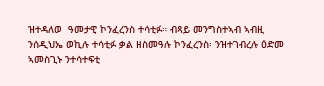ዝተዳለወ  ዓመታዊ ኮንፈረንስ ተሳቲፉ። ብጻይ መንግስተኣብ ኣብዚ ንሰዲህኤ ወኪሉ ተሳቲፉ ቃል ዘስመዓሉ ኮንፈረንስ፡ ንዝተገብረሉ ዕድመ ኣመስጊኑ ንተሳተፍቲ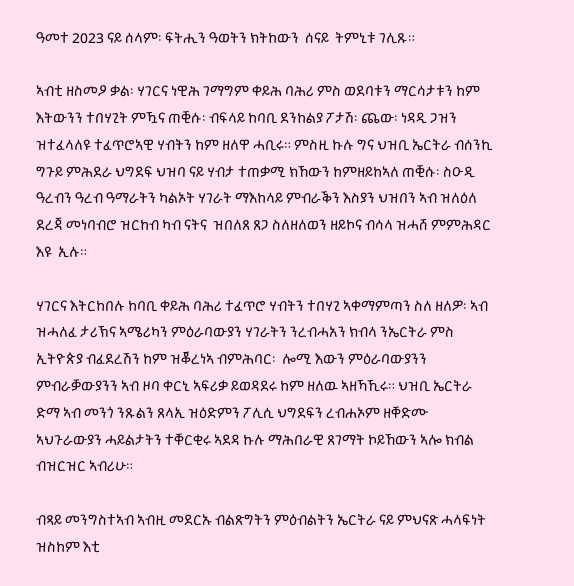ዓመተ 2023 ናይ ሰላም፡ ፍትሒን ዓወትን ክትከውን  ሰናይ  ትምኒቱ ገሊጹ።

ኣብቲ ዘስመዖ ቃል፡ ሃገርና ነዊሕ ገማግም ቀይሕ ባሕሪ ምስ ወደባቱን ማርሳታቱን ከም እትውንን ተበሃጊት ምዃና ጠቒሱ፡ ብፍላይ ከባቢ ደንከልያ ፖታሽ፡ ጨው፡ ነዳዲ ጋዝን ዝተፈላለዩ ተፈጥሮኣዊ ሃብትን ከም ዘለዋ ሓቢሩ። ምስዚ ኩሉ ግና ህዝቢ ኤርትራ ብሰንኪ ግጉይ ምሕደራ ህግደፍ ህዝባ ናይ ሃብታ ተጠቃሚ ክኸውን ከምዘይከኣለ ጠቒሱ፡ ስዑዲ ዓረብን ዓረብ ዓማራትን ካልኦት ሃገራት ማእከላይ ምብራቕን እስያን ህዝበን ኣብ ዝለዕለ ደረጃ መነባብሮ ዝርከብ ካብ ናትና  ዝበለጸ ጸጋ ስለዘለወን ዘይኮና ብሳላ ዝሓሸ ምምሕዳር እዩ  ኢሉ።

ሃገርና እትርከበሉ ከባቢ ቀይሕ ባሕሪ ተፈጥሮ ሃብትን ተበሃጊ ኣቀማምጣን ስለ ዘለዎ፡ ኣብ ዝሓለፈ ታሪኽና ኣሜሪካን ምዕራባውያን ሃገራትን ንረብሓአን ክብላ ንኤርትራ ምስ ኢትዮጵያ ብፈደረሽን ከም ዝቖረነኣ ብምሕባር፡  ሎሚ እውን ምዕራባውያንን ምብራቓውያንን ኣብ ዞባ ቀርኒ ኣፍሪቃ ይወዳደሩ ከም ዘለዉ ኣዘኻኺሩ። ህዝቢ ኤርትራ ድማ ኣብ መንጎ ንጹልን ጸላኢ ዝዕድምን ፖሊሲ ህግደፍን ረብሐኦም ዘቐድሙ ኣህጉራውያን ሓይልታትን ተቐርቂሩ ኣደዳ ኩሉ ማሕበራዊ ጸገማት ኮይኸውን ኣሎ ክብል ብዝርዝር ኣብሪሁ።

ብጻይ መንግስተኣብ ኣብዚ መደርኡ ብልጽግትን ምዕብልትን ኤርትራ ናይ ምህናጽ ሓላፍነት ዝስከም እቲ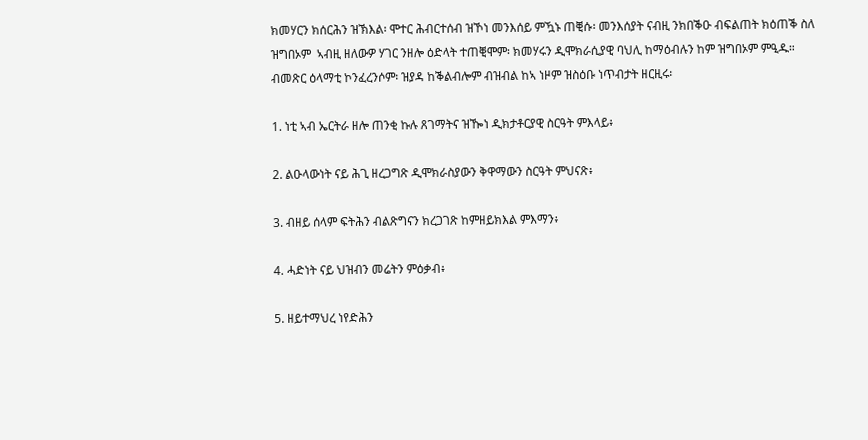ክመሃርን ክሰርሕን ዝኽእል፡ ሞተር ሕብርተሰብ ዝኾነ መንእሰይ ምዃኑ ጠቒሱ፡ መንእሰያት ናብዚ ንክበቕዑ ብፍልጠት ክዕጠቕ ስለ ዝግበኦም  ኣብዚ ዘለውዎ ሃገር ንዘሎ ዕድላት ተጠቒሞም፡ ክመሃሩን ዲሞክራሲያዊ ባህሊ ከማዕብሉን ከም ዝግበኦም ምዒዱ። ብመጽር ዕላማቲ ኮንፈረንሶም፡ ዝያዳ ከቕልብሎም ብዝብል ከኣ ነዞም ዝስዕቡ ነጥብታት ዘርዚሩ፡

1. ነቲ ኣብ ኤርትራ ዘሎ ጠንቂ ኩሉ ጸገማትና ዝዀነ ዲክታቶርያዊ ስርዓት ምእላይ፥

2. ልዑላውነት ናይ ሕጊ ዘረጋግጽ ዲሞክራስያውን ቅዋማውን ስርዓት ምህናጽ፥

3. ብዘይ ሰላም ፍትሕን ብልጽግናን ክረጋገጽ ከምዘይክእል ምእማን፥

4. ሓድነት ናይ ህዝብን መሬትን ምዕቃብ፥

5. ዘይተማህረ ነየድሕን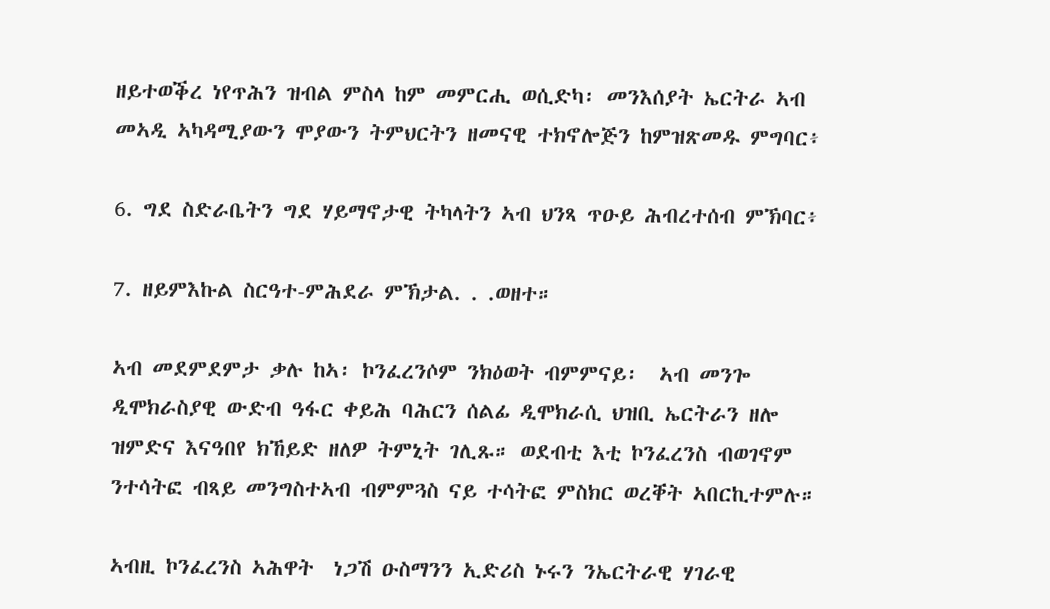ዘይተወቕረ ነየጥሕን ዝብል ምስላ ከም መምርሒ ወሲድካ፡ መንእሰያት ኤርትራ ኣብ መኣዲ ኣካዳሚያውን ሞያውን ትምህርትን ዘመናዊ ተክኖሎጅን ከምዝጽመዱ ምግባር፥

6. ግደ ስድራቤትን ግደ ሃይማኖታዊ ትካላትን ኣብ ህንጻ ጥዑይ ሕብረተሰብ ምኽባር፥

7. ዘይምእኩል ስርዓተ-ምሕደራ ምኽታል. . .ወዘተ።

ኣብ መደምደምታ ቃሉ ከኣ፡ ኮንፈረንሶም ንክዕወት ብምምናይ፡  ኣብ መንጐ ዲሞክራስያዊ ውድብ ዓፋር ቀይሕ ባሕርን ሰልፊ ዲሞክራሲ ህዝቢ ኤርትራን ዘሎ ዝምድና እናዓበየ ክኸይድ ዘለዎ ትምኒት ገሊጹ። ወደብቲ እቲ ኮንፈረንስ ብወገኖም ንተሳትፎ ብጻይ መንግስተኣብ ብምምጓስ ናይ ተሳትፎ ምስክር ወረቐት ኣበርኪተምሉ።

ኣብዚ ኮንፈረንስ ኣሕዋት  ነጋሽ ዑስማንን ኢድሪስ ኑሩን ንኤርትራዊ ሃገራዊ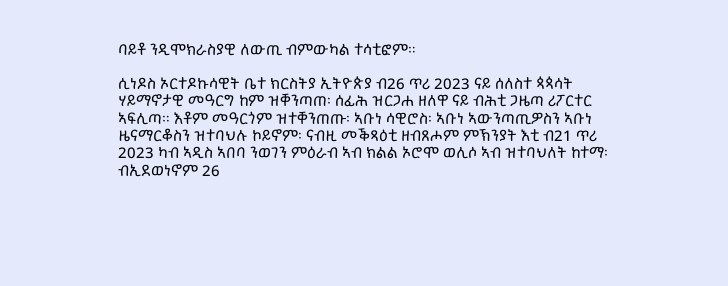ባይቶ ንዲሞክራስያዊ ለውጢ ብምውካል ተሳቲፎም።

ሲነዶስ ኦርተዶኩሳዊት ቤተ ክርስትያ ኢትዮጵያ ብ26 ጥሪ 2023 ናይ ሰለስተ ጳጳሳት ሃይማኖታዊ መዓርግ ከም ዝቐንጣጠ፡ ሰፊሕ ዝርጋሐ ዘለዋ ናይ ብሕቲ ጋዜጣ ሪፖርተር ኣፍሊጣ። እቶም መዓርጎም ዝተቐንጠጡ፡ ኣቡነ ሳዊሮስ፡ ኣቡነ ኣውንጣጢዎስን ኣቡነ ዜናማርቆስን ዝተባህሉ ኮይኖም፡ ናብዚ መቕጻዕቲ ዘብጸሖም ምኽንያት እቲ ብ21 ጥሪ 2023 ካብ ኣዲስ ኣበባ ንወገን ምዕራብ ኣብ ክልል ኦሮሞ ወሊሶ ኣብ ዝተባህለት ከተማ፡ ብኢደወነኖም 26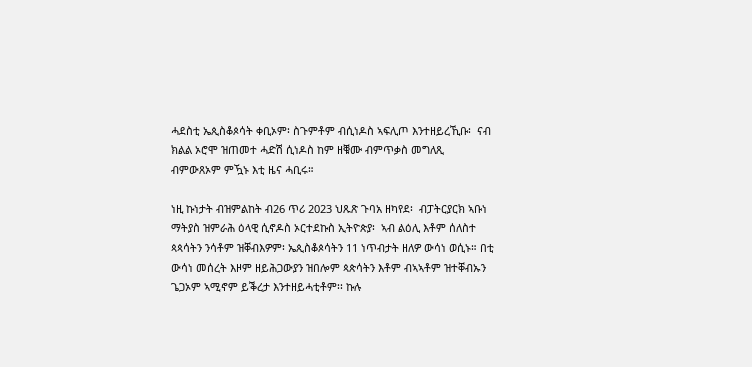ሓደስቲ ኤጲስቆጶሳት ቀቢኦም፡ ስጉምቶም ብሲነዶስ ኣፍሊጦ እንተዘይረኺቡ፡  ናብ ክልል ኦሮሞ ዝጠመተ ሓድሽ ሲነዶስ ከም ዘቑሙ ብምጥቃስ መግለጺ ብምውጸኦም ምዃኑ እቲ ዜና ሓቢሩ።

ነዚ ኩነታት ብዝምልከት ብ26 ጥሪ 2023 ህጹጽ ጉባአ ዘካየደ፡  ብፓትርያርክ ኣቡነ ማትያስ ዝምራሕ ዕላዊ ሲኖዶስ ኦርተደኩስ ኢትዮጵያ፡  ኣብ ልዕሊ እቶም ሰለስተ ጳጳሳትን ንሳቶም ዝቐብእዎም፡ ኤጲስቆጶሳትን 11 ነጥብታት ዘለዎ ውሳነ ወሲኑ። በቲ ውሳነ መሰረት እዞም ዘይሕጋውያን ዝበሎም ጳጵሳትን እቶም ብኣኣቶም ዝተቐብኡን ጌጋኦም ኣሚኖም ይቕረታ እንተዘይሓቲቶም፡፡ ኩሉ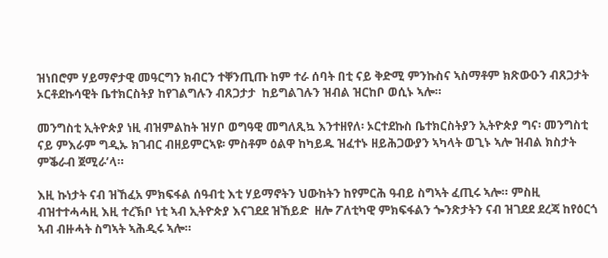ዝነበሮም ሃይማኖታዊ መዓርግን ክብርን ተቐንጢጡ ከም ተራ ሰባት በቲ ናይ ቅድሚ ምንኩስና ኣስማቶም ክጽውዑን ብጸጋታት ኦርቶደኩሳዊት ቤተክርስትያ ከየገልግሉን ብጸጋታታ  ከይግልገሉን ዝብል ዝርከቦ ወሲኑ ኣሎ።

መንግስቲ ኢትዮጵያ ነዚ ብዝምልከት ዝሃቦ ወግዓዊ መግለጺኳ እንተዘየለ፡ ኦርተደኩስ ቤተክርስትያን ኢትዮጵያ ግና፡ መንግስቲ ናይ ምእራም ግዲኡ ክገብር ብዘይምርኣዩ፡ ምስቶም ዕልዋ ከካይዱ ዝፈተኑ ዘይሕጋውያን ኣካላት ወጊኑ ኣሎ ዝብል ክስታት ምቕራብ ጀሚራ’ላ።

እዚ ኩነታት ናብ ዝኸፈአ ምክፍፋል ሰዓብቲ እቲ ሃይማኖትን ህውከትን ከየምርሕ ዓብይ ስግኣት ፈጢሩ ኣሎ። ምስዚ ብዝተተሓሓዚ እዚ ተረኽቦ ነቲ ኣብ ኢትዮጵያ እናገደደ ዝኸይድ  ዘሎ ፖለቲካዊ ምክፍፋልን ጐንጽታትን ናብ ዝገደደ ደረጃ ከየዕርጎ ኣብ ብዙሓት ስግኣት ኣሕዲሩ ኣሎ።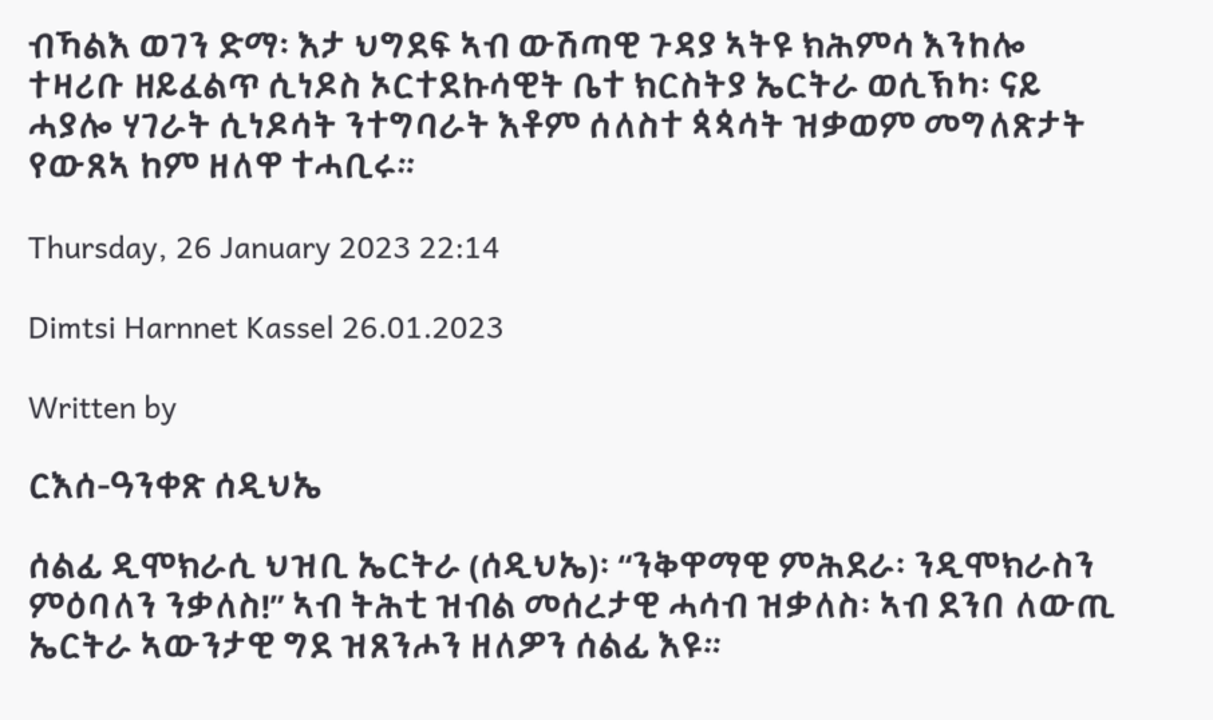ብኻልእ ወገን ድማ፡ እታ ህግደፍ ኣብ ውሽጣዊ ጉዳያ ኣትዩ ክሕምሳ እንከሎ ተዛሪቡ ዘይፈልጥ ሲነዶስ ኦርተደኩሳዊት ቤተ ክርስትያ ኤርትራ ወሲኽካ፡ ናይ ሓያሎ ሃገራት ሲነዶሳት ንተግባራት እቶም ሰለስተ ጳጳሳት ዝቃወም መግለጽታት የውጸኣ ከም ዘለዋ ተሓቢሩ።

Thursday, 26 January 2023 22:14

Dimtsi Harnnet Kassel 26.01.2023

Written by

ርእሰ-ዓንቀጽ ሰዲህኤ

ሰልፊ ዲሞክራሲ ህዝቢ ኤርትራ (ሰዲህኤ)፡ “ንቅዋማዊ ምሕደራ፡ ንዲሞክራስን ምዕባለን ንቃለስ!” ኣብ ትሕቲ ዝብል መሰረታዊ ሓሳብ ዝቃለስ፡ ኣብ ደንበ ለውጢ ኤርትራ ኣውንታዊ ግደ ዝጸንሖን ዘለዎን ሰልፊ እዩ።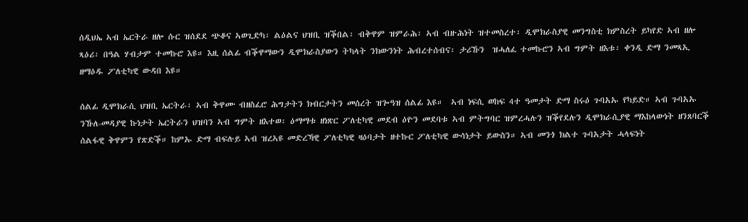ሰዲህኤ ኣብ ኤርትራ ዘሎ ሱር ዝሰደደ ጭቆና ኣወጊድካ፡ ልዕልና ህዝቢ ዝቕበል፡ ብቅዋም ዝምራሕ፡ ኣብ ብዙሕነት ዝተመስረተ፡ ዲሞክራስያዊ መንግስቲ ክምስረት ይካየድ ኣብ ዘሎ ጻዕሪ፡ በዓል ሃብታም ተመኩሮ እዩ። እዚ ሰልፊ ብቕዋማውን ዲሞክራስያውን ትካላት ንክውንነት ሕብረተሰብና፡ ታሪኹን  ዝሓለፈ ተመኩሮን ኣብ ግምት ዘእቱ፡ ቀንዲ ድማ ንመጻኢ ዘማዕዱ ፖለቲካዊ ውዳበ እዩ።

ሰልፊ ዲሞክራሲ ህዝቢ ኤርትራ፡ ኣብ ቅዋሙ ብዘስፈሮ ሕግታትን ክብርታትን መሰረት ዝጐዓዝ ሰልፊ እዩ።  ኣብ ነፍሲ ወከፍ 4ተ ዓመታት ድማ ስሩዕ ጉባአኡ የካይድ። ኣብ ጉባአኡ ንኹለ-መዳያዊ ኩነታት ኤርትራን ህዝባን ኣብ ግምት ዘእተወ፡ ዕማማቱ ዘነጽር ፖለቲካዊ መደብ ዕዮን መደባቱ ኣብ ምትግባር ዝምረሓሉን ዝቕየደሉን ዲሞክራሲያዊ ማእከላውነት ዘንጸባርቕ ሰልፋዊ ቅዋምን የጽድቕ። ከምኡ ድማ ብፍሉይ ኣብ ዝረኣዩ መድረኻዊ ፖለቲካዊ ዛዕባታት ዘተኩር ፖለቲካዊ ውሳነታት ይውስን። ኣብ መንጎ ክልተ ጉባአታት ሓላፍነት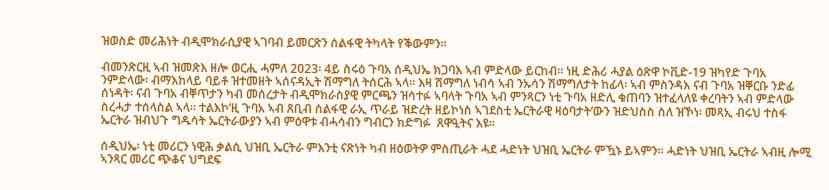ዝወስድ መሪሕነት ብዲሞክራሲያዊ ኣገባብ ይመርጽን ሰልፋዊ ትካላት የቕውምን።

ብመንጽርዚ ኣብ ዝመጽእ ዘሎ ወርሒ ሓምለ 2023፡ 4ይ ስሩዕ ጉባአ ሰዲህኤ ክጋባእ ኣብ ምድላው ይርከብ። ነዚ ድሕሪ ሓያል ዕጽዋ ኮቪድ-19 ዝካየድ ጉባአ ንምድላው፡ ብማእከላይ ባይቶ ዝተመዘት ኣሰናዳኢት ሽማግለ ትሰርሕ ኣላ። እዛ ሽማግለ ነብሳ ኣብ ንኡሳን ሽማግለታት ከፊላ፡ ኣብ ምስንዳእ ናብ ጉባአ ዝቐርቡ ንድፊ ሰነዳት፡ ናብ ጉባአ ብቐጥታን ካብ መሰረታት ብዲሞክራስያዊ ምርጫን ዝሳተፉ ኣባላት ጉባአ ኣብ ምንጻርን ነቲ ጉባአ ዘድሊ ቁጠባን ዝተፈላለዩ ቀረባትን ኣብ ምድላው ስረሓታ ተሰላስል ኣላ። ተልእኮ’ዚ ጉባአ ኣብ ጸቢብ ሰልፋዊ ራኢ ጥራይ ዝድረት ዘይኮነስ ኣገደስቲ ኤርትራዊ ዛዕባታት’ውን ዝድህስስ ስለ ዝኾነ፡ መጻኢ ብሩህ ተስፋ ኤርትራ ዝብህጉ ግዱሳት ኤርትራውያን ኣብ ምዕዋቱ ብሓሳብን ግብርን ክድግፉ  ጸዋዒትና እዩ።

ሰዲህኤ፡ ነቲ መሪርን ነዊሕ ቃልሲ ህዝቢ ኤርትራ ምእንቲ ናጽነት ካብ ዘዕወትዎ ምስጢራት ሓደ ሓድነት ህዝቢ ኤርትራ ምዃኑ ይኣምን። ሓድነት ህዝቢ ኤርትራ ኣብዚ ሎሚ ኣንጻር መሪር ጭቆና ህግደፍ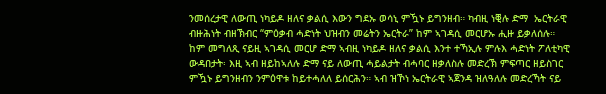ንመሰረታዊ ለውጢ ነካይዶ ዘለና ቃልሲ እውን ግደኡ ወሳኒ ምዃኑ ይግንዘብ። ካብዚ ነቒሉ ድማ  ኤርትራዊ ብዙሕነት ብዘኽብር “ምዕቃብ ሓድነት ህዝብን መሬትን ኤርትራ” ከም ኣገዳሲ መርሆኡ ሒዙ ይቃለሰሉ። ከም መግለጺ ናይዚ ኣገዳሲ መርሆ ድማ ኣብዚ ነካይዶ ዘለና ቃልሲ እንተ ተኻኢሉ ምሉእ ሓድነት ፖለቲካዊ ውዳበታት፡ እዚ ኣብ ዘይከኣለሉ ድማ ናይ ለውጢ ሓይልታት ብሓባር ዘቃለስሉ መድረኽ ምፍጣር ዘይስገር ምዃኑ ይግንዘብን ንምዕዋቱ ከይተሓለለ ይሰርሕን። ኣብ ዝኾነ ኤርትራዊ ኣጀንዳ ዝለዓለሉ መድረኻት ናይ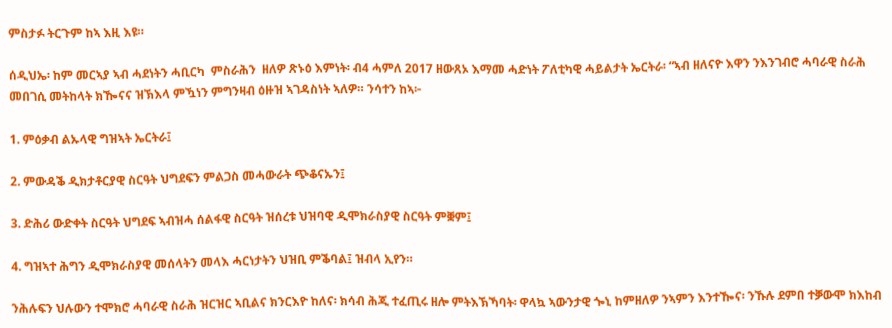ምስታፉ ትርጉም ከኣ እዚ እዩ።

ሰዲህኤ፡ ከም መርኣያ ኣብ ሓደነትን ሓቢርካ  ምስራሕን  ዘለዎ ጽኑዕ እምነት፡ ብ4 ሓምለ 2017 ዘውጸኦ እማመ ሓድነት ፖለቲካዊ ሓይልታት ኤርትራ፡ “ኣብ ዘለናዮ እዋን ንእንገብሮ ሓባራዊ ስራሕ መበገሲ መትከላት ክዀናና ዝኽእላ ምዃነን ምግንዛብ ዕዙዝ ኣገዳስነት ኣለዎ። ንሳተን ከኣ፦

1. ምዕቃብ ልኡላዊ ግዝኣት ኤርትራ፤

2. ምውዳቕ ዲክታቶርያዊ ስርዓት ህግደፍን ምልጋስ መሓውራት ጭቆናኡን፤

3. ድሕሪ ውድቀት ስርዓት ህግደፍ ኣብዝሓ ሰልፋዊ ስርዓት ዝሰረቱ ህዝባዊ ዲሞክራስያዊ ስርዓት ምቛም፤

4. ግዝኣተ ሕግን ዲሞክራስያዊ መሰላትን መላእ ሓርነታትን ህዝቢ ምቕባል፤ ዝብላ ኢየን።

ንሕሉፍን ህሉውን ተሞክሮ ሓባራዊ ስራሕ ዝርዝር ኣቢልና ክንርእዮ ከለና፡ ክሳብ ሕጂ ተፈጢሩ ዘሎ ምትእኽኻባት፡ ዋላኳ ኣውንታዊ ጐኒ ከምዘለዎ ንኣምን እንተዀና፡ ንኹሉ ደምበ ተቓውሞ ክእከብ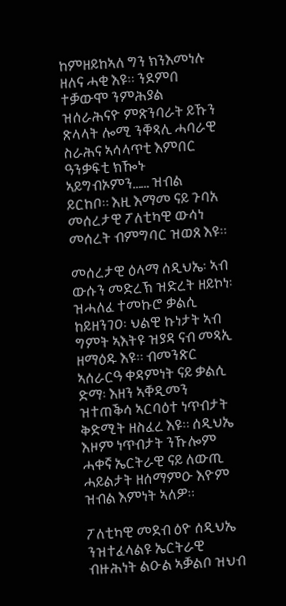ከምዘይከኣለ ግን ክንእመነሉ ዘለና ሓቂ እዩ። ንደምበ ተቓውሞ ንምሕያል ዝሰራሕናዮ ምጽንባራት ይኹን ጽላላት ሎሚ ንቐጻሊ ሓባራዊ ስራሕና ኣሳላጥቲ እምበር ዓንቃፍቲ ክዀኑ ኣይግብኦምን…… ዝብል  ይርከቦ። እዚ እማመ ናይ ጉባአ መሰረታዊ ፖለቲካዊ ውሳነ መሰረት ብምግባር ዝወጸ እዩ።

መሰረታዊ ዕላማ ሰዲህኤ፡ ኣብ ውሱን መድረኽ ዝድረት ዘይኮነ፡ ዝሓለፈ ተመኩሮ ቃልሲ ከይዘንገዐ፡ ህልዊ ኩነታት ኣብ ግምት ኣእትዩ ዝያዳ ናብ መጻኢ ዘማዕዱ እዩ። ብመንጽር ኣሰራርዓ ቀዳምነት ናይ ቃልሲ ድማ፡ እዘን ኣቐዲመን ዝተጠቕሳ ኣርባዕተ ነጥብታት ቅድሚት ዘስፈረ እዩ። ሰዲህኤ እዞም ነጥብታት ንኹሎም ሓቀኛ ኤርትራዊ ናይ ለውጢ ሓይልታት ዘሰማምዑ እዮም ዝብል እምነት ኣለዎ።

ፖለቲካዊ መደብ ዕዮ ሰዲህኤ ንዝተፈላልዩ ኤርትራዊ ብዙሕነት ልዑል ኣቓልቦ ዝህብ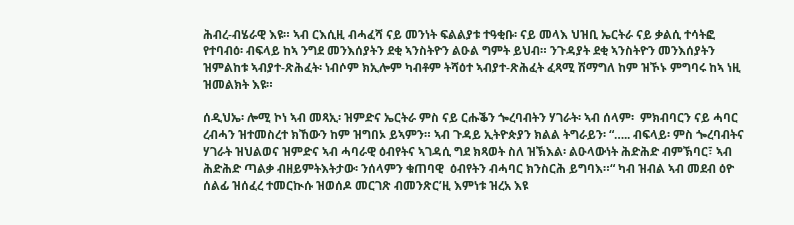ሕብረ-ብሄራዊ እዩ። ኣብ ርእሲዚ ብሓፈሻ ናይ መንነት ፍልልያቱ ተዓቂቡ፡ ናይ መላእ ህዝቢ ኤርትራ ናይ ቃልሲ ተሳትፎ የተባብዕ፡ ብፍላይ ከኣ ንግደ መንእሰያትን ደቂ ኣንስትዮን ልዑል ግምት ይህብ። ንጉዳያት ደቂ ኣንስትዮን መንእሰያትን ዝምልከቱ ኣብያተ-ጽሕፈት፡ ነብሶም ክኢሎም ካብቶም ትሻዕተ ኣብያተ-ጽሕፈት ፈጻሚ ሽማግለ ከም ዝኾኑ ምግባሩ ከኣ ነዚ ዝመልክት እዩ።

ሰዲህኤ፡ ሎሚ ኮነ ኣብ መጻኢ፡ ዝምድና ኤርትራ ምስ ናይ ርሑቕን ጐረባብትን ሃገራት፡ ኣብ ሰላም፡  ምክብባርን ናይ ሓባር ረብሓን ዝተመስረተ ክኸውን ከም ዝግበኦ ይኣምን። ኣብ ጉዳይ ኢትዮጵያን ክልል ትግራይን፡ “….. ብፍላይ፡ ምስ ጐረባብትና ሃገራት ዝህልወና ዝምድና ኣብ ሓባራዊ ዕብየትና ኣገዳሲ ግደ ክጻወት ስለ ዝኽእል፡ ልዑላውነት ሕድሕድ ብምኽባር፣ ኣብ  ሕድሕድ ጣልቃ ብዘይምትእትታው፡ ንሰላምን ቁጠባዊ  ዕብየትን ብሓባር ክንስርሕ ይግባእ።“ ካብ ዝብል ኣብ መደብ ዕዮ ሰልፊ ዝሰፈረ ተመርኲሱ ዝወሰዶ መርገጽ ብመንጽር’ዚ እምነቱ ዝረአ እዩ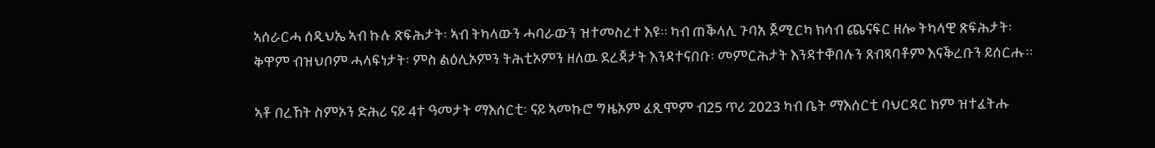ኣሰራርሓ ሰዲህኤ ኣብ ኩሉ ጽፍሕታት፡ ኣብ ትካላውን ሓባራውን ዝተመስረተ እዩ። ካብ ጠቕላሊ ጉባአ ጀሚርካ ክሳብ ጨናፍር ዘሎ ትካላዊ ጽፍሕታት፡ ቅዋም ብዝህቦም ሓላፍነታት፡ ምስ ልዕሊኦምን ትሕቲኦምን ዘለዉ ደረጃታት እንዳተናበቡ፡ መምርሕታት እንዳተቐበሉን ጸብጻባቶም እናቕረቡን ይሰርሑ።

ኣቶ በረኸት ስምኦን ድሕሪ ናይ 4ተ ዓመታት ማእሰርቲ፡ ናይ ኣመኩሮ ግዜኦም ፈጺሞም ብ25 ጥሪ 2023 ካብ ቤት ማእሰርቲ ባህርዳር ከም ዝተፈትሑ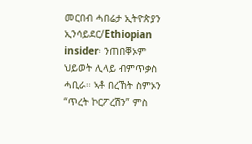መርበብ ሓበሬታ ኢትዮጵያን ኢንሳይደር/Ethiopian insider፡ ንጠበቐኦም ህይወት ሊላይ ብምጥቃስ ሓቢራ። ኣቶ በረኸት ስምኦን “ጥረት ኮርፖረሽን” ምስ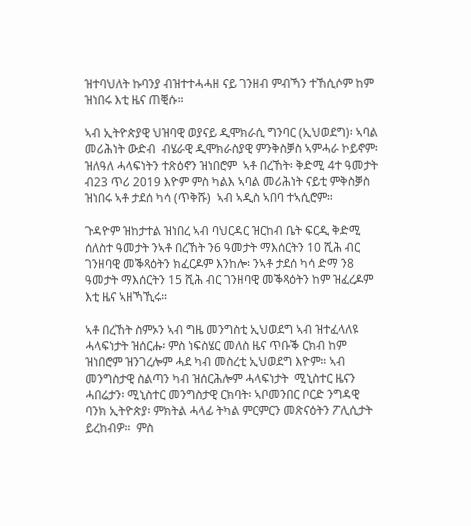ዝተባህለት ኩባንያ ብዝተተሓሓዘ ናይ ገንዘብ ምብኻን ተኸሲሶም ከም ዝነበሩ እቲ ዜና ጠቒሱ።

ኣብ ኢትዮጵያዊ ህዝባዊ ወያናይ ዲሞክራሲ ግንባር (ኢህወደግ)፡ ኣባል መሪሕነት ውድብ  ብሄራዊ ዲሞክራስያዊ ምንቅስቓስ ኣምሓራ ኮይኖም፡ ዝለዓለ ሓላፍነትን ተጽዕኖን ዝነበሮም  ኣቶ በረኸት፡ ቅድሚ 4ተ ዓመታት ብ23 ጥሪ 2019 እዮም ምስ ካልእ ኣባል መሪሕነት ናይቲ ምቅስቓስ ዝነበሩ ኣቶ ታደሰ ካሳ (ጥቅሹ)  ኣብ ኣዲስ ኣበባ ተኣሲሮም።

ጉዳዮም ዝከታተል ዝነበረ ኣብ ባህርዳር ዝርከብ ቤት ፍርዲ ቅድሚ ሰለስተ ዓመታት ንኣቶ በረኸት ን6 ዓመታት ማእሰርትን 10 ሺሕ ብር ገንዘባዊ መቕጻዕትን ክፈርዶም እንከሎ፡ ንኣቶ ታደሰ ካሳ ድማ ን8 ዓመታት ማእሰርትን 15 ሺሕ ብር ገንዘባዊ መቕጻዕትን ከም ዝፈረዶም እቲ ዜና ኣዘኻኺሩ።

ኣቶ በረኸት ስምኦን ኣብ ግዜ መንግስቲ ኢህወደግ ኣብ ዝተፈላለዩ ሓላፍነታት ዝሰርሑ፡ ምስ ነፍስሄር መለስ ዜና ጥቡቕ ርክብ ከም ዝነበሮም ዝንገረሎም ሓደ ካብ መስረቲ ኢህወደግ እዮም። ኣብ መንግስታዊ ስልጣን ካብ ዝሰርሕሎም ሓላፍነታት  ሚኒስተር ዜናን ሓበሬታን፡ ሚኒስተር መንግስታዊ ርክባት፡ ኣቦመንበር ቦርድ ንግዳዊ ባንክ ኢትዮጵያ፡ ምክትል ሓላፊ ትካል ምርምርን መጽናዕትን ፖሊሲታት ይረከብዎ።  ምስ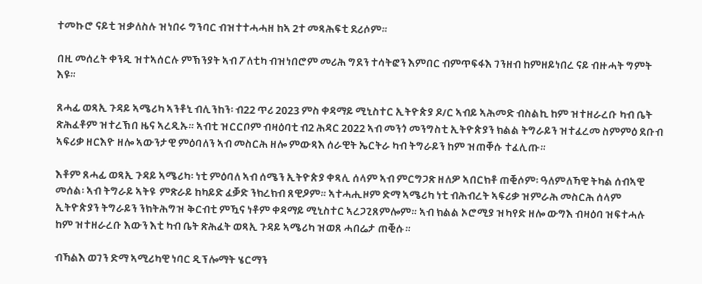ተመኩሮ ናይቲ ዝቃለስሉ ዝነበሩ ግንባር ብዝተተሓሓዘ ከኣ 2ተ መጻሕፍቲ ደሪሶም።

በዚ መሰረት ቀንዲ ዝተኣሰርሉ ምኽንያት ኣብ ፖለቲካ ብዝነበሮም መሪሕ ግደን ተሳትፎን እምበር ብምጥፍፋእ ገንዘብ ከምዘይነበረ ናይ ብዙሓት ግምት እዩ።

ጸሓፊ ወጻኢ ጉዳይ ኣሜሪካ ኣንቶኒ ብሊንከን፡ ብ22 ጥሪ 2023 ምስ ቀዳማይ ሚኒስተር ኢትዮጵያ ዶ/ር ኣብይ ኣሕመድ ብስልኪ ከም ዝተዘራረቡ ካብ ቤት ጽሕፈቶም ዝተረኽበ ዜና ኣረዲኡ። ኣብቲ ዝርርቦም ብዛዕባቲ ብ2 ሕዳር 2022 ኣብ መንጎ መንግስቲ ኢትዮጵያን ክልል ትግራይን ዝተፈረመ ስምምዕ ደቡብ ኣፍሪቃ ዘርእዮ ዘሎ ኣውንታዊ ምዕባለን ኣብ መስርሕ ዘሎ ምውጻእ ሰራዊት ኤርትራ ካብ ትግራይን ከም ዝጠቐሱ ተፈሊጡ።

እቶም ጸሓፊ ወጻኢ ጉዳይ ኣሜሪካ፡ ነቲ ምዕባለ ኣብ ሰሜን ኢትዮጵያ ቀጻሊ ሰላም ኣብ ምርግጋጽ ዘለዎ ኣበርክቶ ጠቒሶም፡ ዓለምለኻዊ ትካል ሰብኣዊ መሰል፡ ኣብ ትግራይ ኣትዩ  ምጽራይ ከካይድ ፈቓድ ንክረክብ ጸዊዖም። ኣተሓሒዞም ድማ ኣሜሪካ ነቲ ብሕብረት ኣፍሪቃ ዝምራሕ መስርሕ ሰላም ኢትዮጵያን ትግራይን ንክትሕግዝ ቅርብቲ ምዃና ነቶም ቀዳማይ ሚኒስተር ኣረጋጊጸምሎም። ኣብ ክልል ኦሮሚያ ዝካየድ ዘሎ ውግእ ብዛዕባ ዝፍተሓሉ ከም ዝተዘራረቡ እውን እቲ ካብ ቤት ጽሕፈት ወጻኢ ጉዳይ ኣሜሪካ ዝወጸ ሓበሬታ ጠቒሱ።

ብኻልእ ወገን ድማ ኣሚሪካዊ ነባር ዲፕሎማት ሄርማን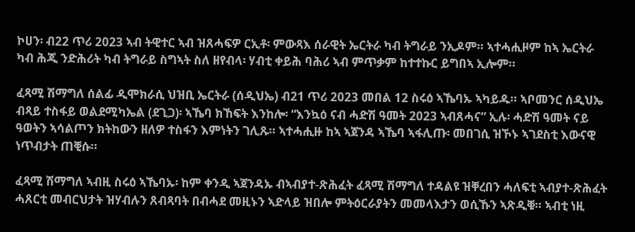ኮሀን፡ ብ22 ጥሪ 2023 ኣብ ትዊተር ኣብ ዝጸሓፍዎ ርኢቶ፡ ምውጻእ ሰራዊት ኤርትራ ካብ ትግራይ ንኢዶም። ኣተሓሒዞም ከኣ ኤርትራ ካብ ሕጂ ንድሕሪት ካብ ትግራይ ስግኣት ስለ ዘየብላ፡ ሃብቲ ቀይሕ ባሕሪ ኣብ ምጥቃም ከተተኩር ይግበኣ ኢሎም።

ፈጻሚ ሽማግለ ሰልፊ ዲሞክራሲ ህዝቢ ኤርትራ (ሰዲህኤ) ብ21 ጥሪ 2023 መበል 12 ስሩዕ ኣኼባኡ ኣካይዱ። ኣቦመንር ሰዲህኤ ብጻይ ተስፋይ ወልደሚካኤል (ደጊጋ)፡ ኣኼባ ክኸፍት እንከሎ፡ “እንኳዕ ናብ ሓድሽ ዓመት 2023 ኣብጸሓና” ኢሉ፡ ሓድሽ ዓመት ናይ ዓወትን ኣሳልጦን ክትከውን ዘለዎ ተስፋን እምነትን ገሊጹ። ኣተሓሒዙ ከኣ ኣጀንዳ ኣኼባ ኣፋሊጡ፡ መበገሲ ዝኾኑ ኣገደስቲ እውናዊ ነጥብታት ጠቒሱ።

ፈጻሚ ሽማግለ ኣብዚ ስሩዕ ኣኼባኡ፡ ከም ቀንዲ ኣጀንዳኡ ብኣብያተ-ጽሕፈት ፈጻሚ ሽማግለ ተዳልዩ ዝቐረበን ሓለፍቲ ኣብያተ-ጽሕፈት ሓጸርቲ መብርህታት ዝሃብሉን ጸብጻባት በብሓደ መዚኑን ኣድላይ ዝበሎ ምትዕርራያትን መመላእታን ወሲኹን ኣጽዲቑ። ኣብቲ ነዚ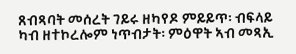ጸብጻባት መሰረት ገይሩ ዘካየዶ ምይይጥ፡ ብፍላይ ካብ ዘተኮረሎም ነጥብታት፡ ምዕዋት ኣብ መጻኢ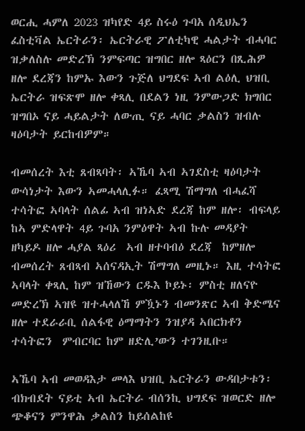ወርሒ ሓምለ 2023 ዝካየድ 4ይ ስሩዕ ጉባአ ሰዲህኤን ፈስቲቫል ኤርትራን፡ ኤርትራዊ ፖለቲካዊ ሓልታት ብሓባር ዝቃለስሉ መድረኽ ንምፍጣር ዝግበር ዘሎ ጻዕርን በጺሕዎ ዘሎ ደረጃን ከምኡ እውን ጉጅለ ህግደፍ ኣብ ልዕሊ ህዝቢ ኤርትራ ዝፍጽሞ ዘሎ ቀጻሊ በደልን ነዚ ንምውጋድ ክግበር ዝግበኦ ናይ ሓይልታት ለውጢ ናይ ሓባር ቃልስን ዝብሉ ዛዕባታት ይርከብዎም።

ብመሰረት እቲ ጸብጻባት፡ ኣኼባ ኣብ ኣገደስቲ ዛዕባታት ውሳነታት እውን ኣመሓላሊፉ። ፈጻሚ ሽማግለ ብሓፈሻ ተሳትፎ ኣባላት ሰልፊ ኣብ ዝነኣድ ደረጃ ከም ዘሎ፡ ብፍላይ ከኣ ምድላዋት 4ይ ጉባአ ንምዕዋት ኣብ ኩሉ መዳያት ዘካይዶ ዘሎ ሓያል ጻዕሪ  ኣብ ዘተባብዕ ደረጃ  ከምዘሎ ብመሰረት ጸብጻብ ኣሰናዳኢት ሽማግለ መዚኑ። እዚ ተሳትፎ ኣባላት ቀጻሊ ከም ዝኸውን ርዱእ ኮይኑ፡ ምስቲ ዘለናዮ መድረኽ ኣዝዩ ዝተሓላለኸ ምዃኑን ብመንጽር ኣብ ቅድሜና ዘሎ ተደራራቢ ሰልፋዊ ዕማማትን ንዝያዳ ኣበርክቶን ተሳትፎን  ምብርባር ከም ዘድሊ’ውን ተገንዚቡ።

ኣኼባ ኣብ መወዳእታ መላእ ህዝቢ ኤርትራን ውዳበታቱን፡ ብክብደት ናይቲ ኣብ ኤርትራ ብሰንኪ ህግደፍ ዝወርድ ዘሎ ጭቆናን ምንዋሕ ቃልስን ከይሰልከዩ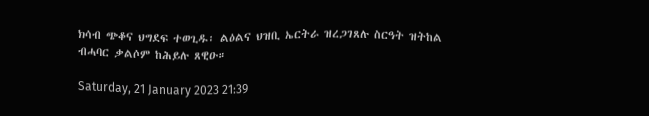ክሳብ ጭቆና ህግደፍ ተወጊዱ፡ ልዕልና ህዝቢ ኤርትራ ዝረጋገጸሉ ስርዓት ዝትከል ብሓባር ቃልሶም ከሕይሉ ጸዊዑ።

Saturday, 21 January 2023 21:39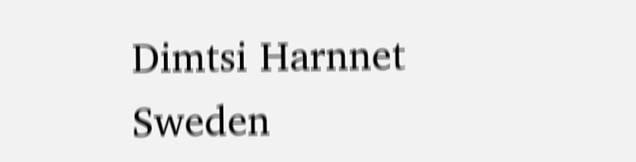Dimtsi Harnnet Sweden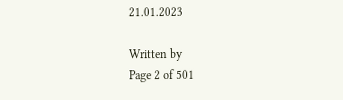21.01.2023

Written by
Page 2 of 501